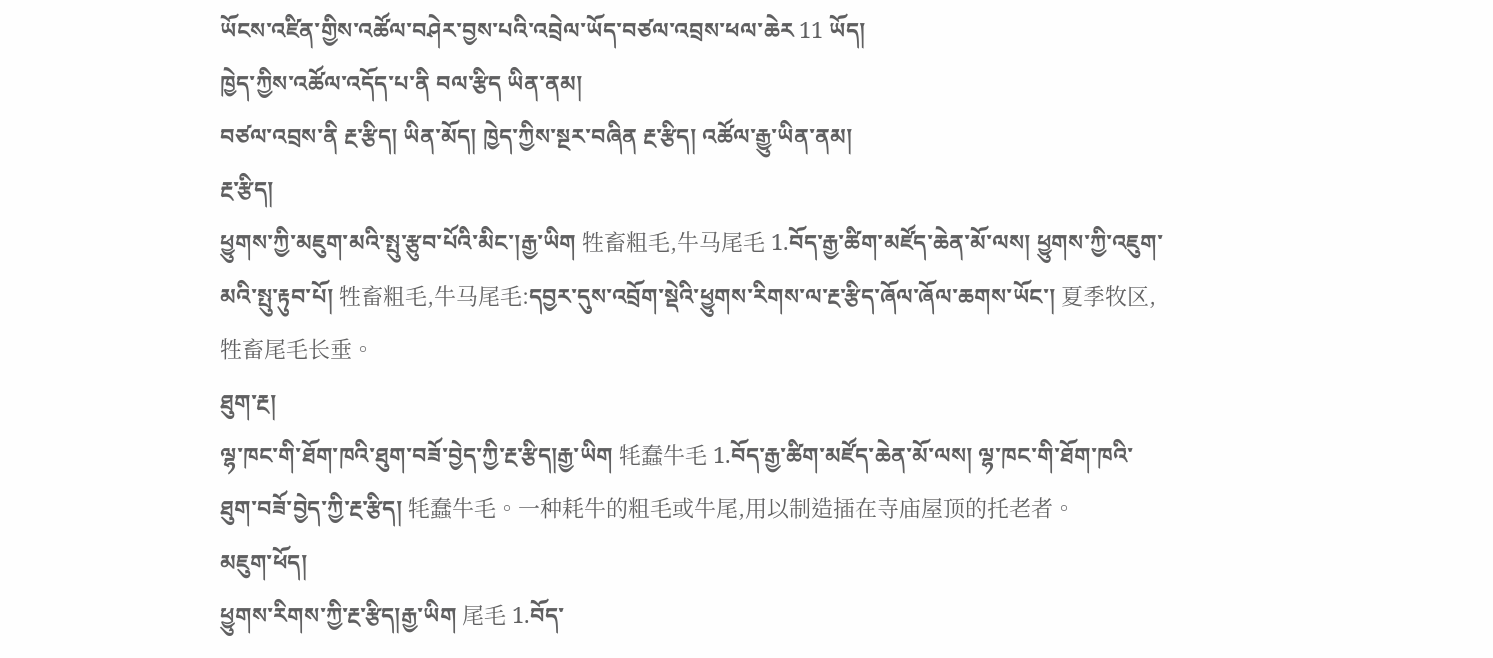ཡོངས་འཛིན་གྱིས་འཚོལ་བཤེར་བྱས་པའི་འབྲེལ་ཡོད་བཙལ་འབྲས་ཕལ་ཆེར 11 ཡོད།
ཁྱེད་ཀྱིས་འཚོལ་འདོད་པ་ནི བལ་རྩིད ཡིན་ནམ།
བཙལ་འབྲས་ནི རྔ་རྩིད། ཡིན་མོད། ཁྱེད་ཀྱིས་སྔར་བཞིན རྔ་རྩིད། འཚོལ་རྒྱུ་ཡིན་ནམ།
རྔ་རྩིད།
ཕྱུགས་ཀྱི་མཇུག་མའི་སྤུ་རྩུབ་པོའི་མིང་།རྒྱ་ཡིག 牲畜粗毛,牛马尾毛 1.བོད་རྒྱ་ཚིག་མཛོད་ཆེན་མོ་ལས། ཕྱུགས་ཀྱི་འཇུག་མའི་སྤུ་རྟུབ་པོ། 牲畜粗毛,牛马尾毛:དབྱར་དུས་འབྲོག་སྡེའི་ཕྱུགས་རིགས་ལ་རྔ་རྩིད་ཞོལ་ཞོལ་ཆགས་ཡོང་། 夏季牧区,牲畜尾毛长垂。
ཐུག་རྔ།
ལྷ་ཁང་གི་ཐོག་ཁའི་ཐུག་བཟོ་བྱེད་ཀྱི་རྔ་རྩིད།རྒྱ་ཡིག 牦蠢牛毛 1.བོད་རྒྱ་ཚིག་མཛོད་ཆེན་མོ་ལས། ལྷ་ཁང་གི་ཐོག་ཁའི་ཐུག་བཟོ་བྱེད་ཀྱི་རྔ་རྩིད། 牦蠢牛毛。一种耗牛的粗毛或牛尾,用以制造插在寺庙屋顶的托老者。
མཇུག་ཕོད།
ཕྱུགས་རིགས་ཀྱི་རྔ་རྩིད།རྒྱ་ཡིག 尾毛 1.བོད་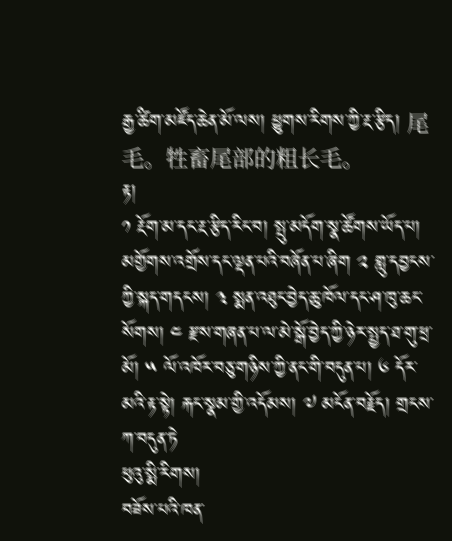རྒྱ་ཚིག་མཛོད་ཆེན་མོ་ལས། ཕྱུགས་རིགས་ཀྱི་རྔ་རྩིད། 尾毛。牲畜尾部的粗长毛。
རྟ།
༡ རྔོག་མ་དང་རྔ་རྩིད་རིང་བ། སྤུ་མདོག་སྣ་ཚོགས་ཡོད་པ། མགྱོགས་འགྲོས་དང་ལྡན་པའི་བཞོན་པ་ཞིག ༢ གླུ་དབྱངས་ཀྱི་སྐད་གདངས། ༣ སྨན་འཐུང་བྱེད་ཆུ་ཁོལ་དང་ཤ་ཁུ་ཆང་སོགས། ༤ རྫས་གཞན་པ་ལ་མེ་སྒོ་བྱེད་ཀྱི་ཉེར་སྤྱད་ཐ་གུ་ཕྲ་མོ། ༥ ལོ་འཁོར་བཅུ་གཉིས་ཀྱི་ནང་གི་བདུན་པ། ༦ དོར་མའི་རྟ་སྟེ། རྐང་སྣམ་གྱི་འདོམས། ༧ མངོན་བརྗོད། གྲངས་ཀ་བདུན་ཏེ
ཕུའུ་སྨི་རིགས།
བཟོས་པའི་ཁན་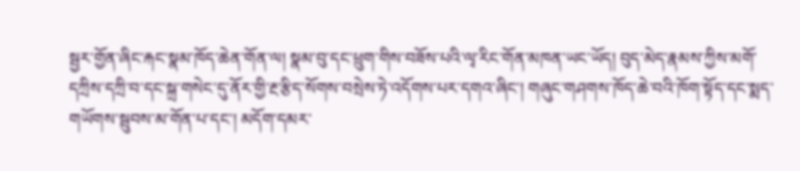སྦྱར་གྱོན་ཞིང་རྐང་སྣམ་ཁོད་ཆེན་གོན་ལ། སྣམ་བུ་དང་ཕྲུག་གིས་བཟོས་པའི་ལྭ་རིང་གོན་མཁན་ཡང་ཡོད། བུད་མེད་རྣམས་ཀྱིས་མགོ་དཀྲིས་དཀྲི་བ་དང་སྐྲ་གསེང་དུ་ནོར་གྱི་རྔ་རྩིད་སོགས་བསྲེས་ཏེ་འདོགས་པར་དགའ་ཞིང་། གཞུང་གཤགས་ཁོད་ཆེ་བའི་ཁོག་སྟོད་དང་སྨད་གཡོགས་སྦུབས་མ་གོན་པ་དང་། མདོག་དམར་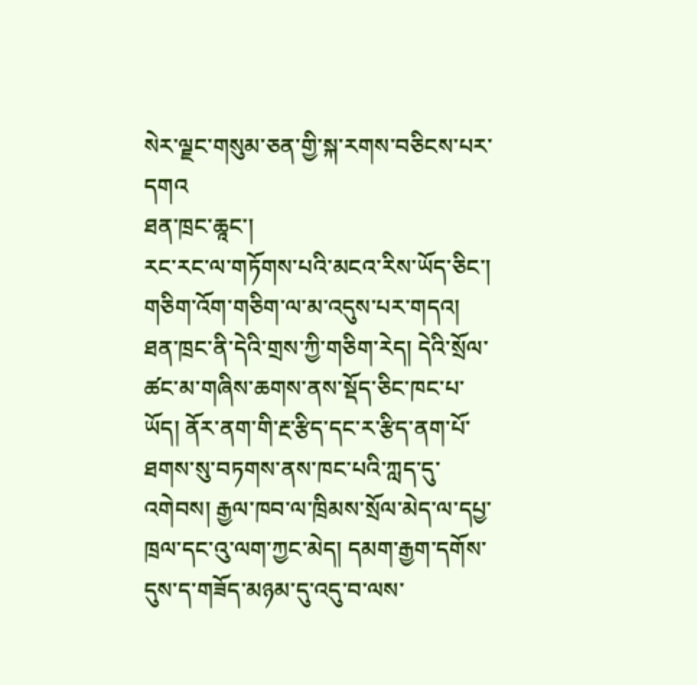སེར་ལྗང་གསུམ་ཅན་གྱི་སྐ་རགས་བཅིངས་པར་དགའ
ཐན་ཁྲང་ཆཱང་།
རང་རང་ལ་གཏོགས་པའི་མངའ་རིས་ཡོད་ཅིང་། གཅིག་འོག་གཅིག་ལ་མ་འདུས་པར་གདའ། ཐན་ཁྲང་ནི་དེའི་གྲས་ཀྱི་གཅིག་རེད། དེའི་སྲོལ་ཚང་མ་གཞིས་ཆགས་ནས་སྡོད་ཅིང་ཁང་པ་ཡོད། ནོར་ནག་གི་རྔ་རྩིད་དང་ར་རྩིད་ནག་པོ་ཐགས་སུ་བཏགས་ནས་ཁང་པའི་ཀླད་དུ་འགེབས། རྒྱལ་ཁབ་ལ་ཁྲིམས་སྲོལ་མེད་ལ་དཔྱ་ཁྲལ་དང་འུ་ལག་ཀྱང་མེད། དམག་རྒྱག་དགོས་དུས་ད་གཟོད་མཉམ་དུ་འདུ་བ་ལས་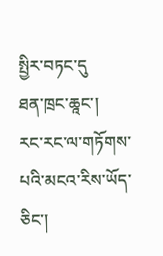སྤྱིར་བཏང་དུ
ཐན་ཁྲང་ཆཱང་།
རང་རང་ལ་གཏོགས་པའི་མངའ་རིས་ཡོད་ཅིང་།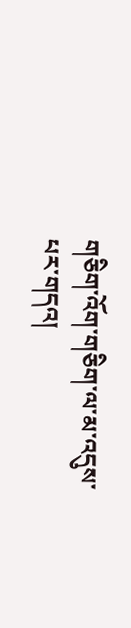གཅིག་འོག་གཅིག་ལ་མ་འདུས་པར་གདའ།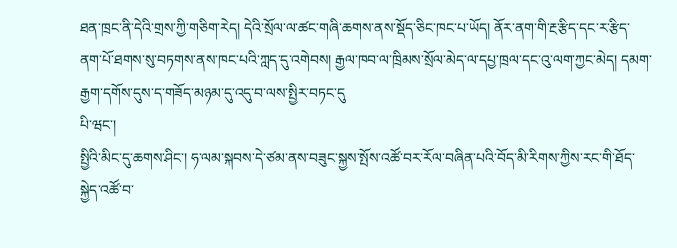ཐན་ཁྲང་ནི་དེའི་གྲས་ཀྱི་གཅིག་རེད། དེའི་སྲོལ་ལ་ཚང་གཞི་ཆགས་ནས་སྡོད་ཅིང་ཁང་པ་ཡོད། ནོར་ནག་གི་རྔ་རྩིད་དང་ར་རྩིད་ནག་པོ་ཐགས་སུ་བཏགས་ནས་ཁང་པའི་ཀླད་དུ་འགེབས། རྒྱལ་ཁབ་ལ་ཁྲིམས་སྲོལ་མེད་ལ་དཔྱ་ཁྲལ་དང་འུ་ལག་ཀྱང་མེད། དམག་རྒྱག་དགོས་དུས་ད་གཟོད་མཉམ་དུ་འདུ་བ་ལས་སྤྱིར་བཏང་དུ
པི་ཝང་།
སྤྱིའི་མིང་དུ་ཆགས་ཤིང་། ཧ་ལམ་སྐབས་དེ་ཙམ་ནས་བཟུང་སྐྱས་སྤོས་འཚོ་བར་རོལ་བཞིན་པའི་བོད་མི་རིགས་ཀྱིས་རང་གི་ཐོད་སྐྱེད་འཚོ་བ་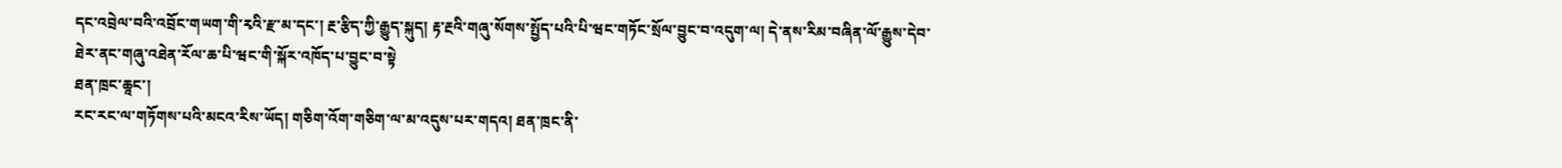དང་འབྲེལ་བའི་འབྲོང་གཡག་གི་རྭའི་རྫ་མ་དང་། རྔ་རྩིད་ཀྱི་རྒྱུད་སྐུད། རྟ་རྔའི་གཞུ་སོགས་སྤྱོད་པའི་པི་ཝང་གཏོང་སྲོལ་བྱུང་བ་འདུག་ལ། དེ་ནས་རིམ་བཞིན་ལོ་རྒྱུས་དེབ་ཐེར་ནང་གཞུ་འཐེན་རོལ་ཆ་པི་ཝང་གི་སྐོར་འཁོད་པ་བྱུང་བ་སྟེ
ཐན་ཁྲང་ཆཱང་།
རང་རང་ལ་གཏོགས་པའི་མངའ་རིས་ཡོད། གཅིག་འོག་གཅིག་ལ་མ་འདུས་པར་གདའ། ཐན་ཁྲང་ནི་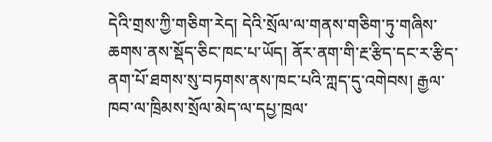དེའི་གྲས་ཀྱི་གཅིག་རེད། དེའི་སྲོལ་ལ་གནས་གཅིག་ཏུ་གཞིས་ཆགས་ནས་སྡོད་ཅིང་ཁང་པ་ཡོད། ནོར་ནག་གི་རྔ་རྩིད་དང་ར་རྩིད་ནག་པོ་ཐགས་སུ་བཏགས་ནས་ཁང་པའི་ཀླད་དུ་འགེབས། རྒྱལ་ཁབ་ལ་ཁྲིམས་སྲོལ་མེད་ལ་དཔྱ་ཁྲལ་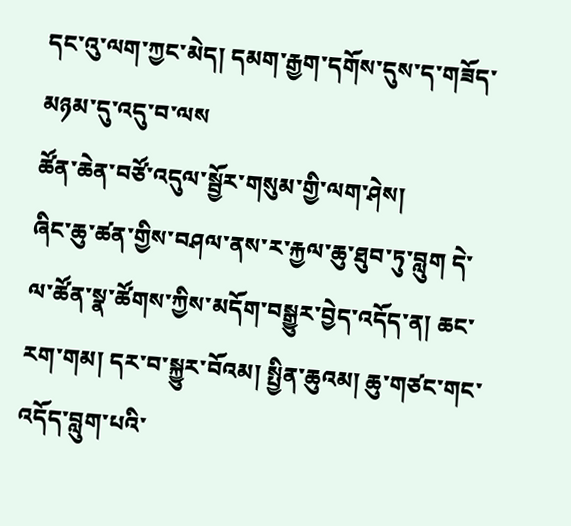དང་འུ་ལག་ཀྱང་མེད། དམག་རྒྱག་དགོས་དུས་ད་གཟོད་མཉམ་དུ་འདུ་བ་ལས
ཚོན་ཆེན་བཙོ་འདུལ་སྦྱོར་གསུམ་གྱི་ལག་ཤེས།
ཞིང་ཆུ་ཚན་གྱིས་བཤལ་ནས་ར་རྐྱལ་ཆུ་ཐུབ་ཏུ་བླུག དེ་ལ་ཚོན་སྣ་ཚོགས་ཀྱིས་མདོག་བསྒྱུར་བྱེད་འདོད་ན། ཆང་རག་གམ། དར་བ་སྐྱུར་བོའམ། སྤྱིན་ཆུའམ། ཆུ་གཙང་གང་འདོད་བླུག་པའི་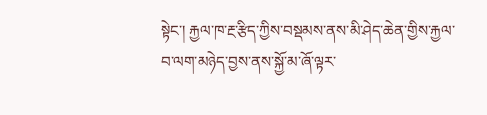སྟེང་། རྐྱལ་ཁ་རྔ་རྩིད་ཀྱིས་བསྡམས་ནས་མི་ཤེད་ཆེན་གྱིས་རྐྱལ་བ་ལག་མཉེད་བྱས་ནས་སྐྱོ་མ་ཞོ་ལྟར་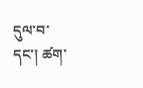དུལ་བ་དང་། ཚག་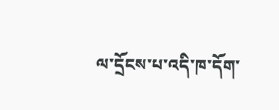ལ་དྲོངས་པ་འདི་ཁ་དོག་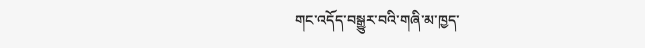གང་འདོད་བསྒྱུར་བའི་གཞི་མ་ཁྱད་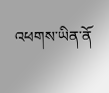འཕགས་ཡིན་ནོ